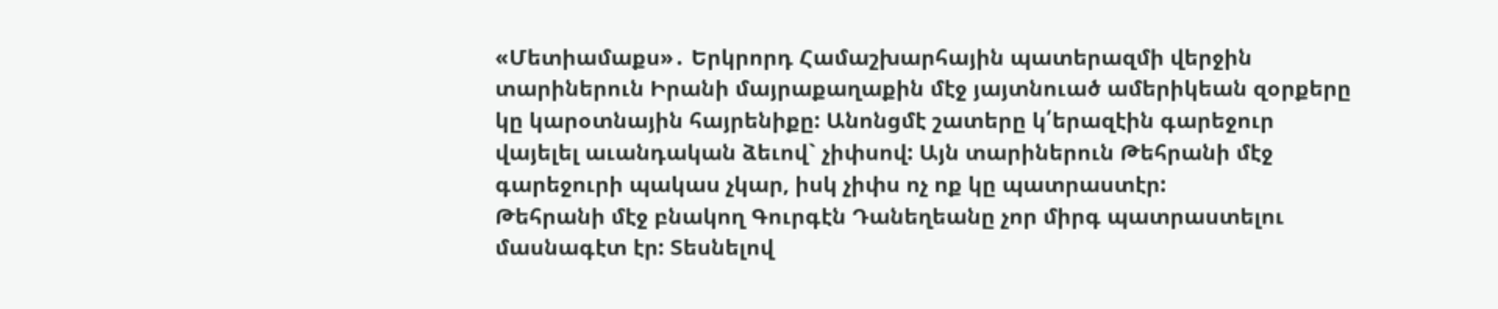«Մետիամաքս»․ Երկրորդ Համաշխարհային պատերազմի վերջին տարիներուն Իրանի մայրաքաղաքին մէջ յայտնուած ամերիկեան զօրքերը կը կարօտնային հայրենիքը: Անոնցմէ շատերը կ՛երազէին գարեջուր վայելել աւանդական ձեւով` չիփսով: Այն տարիներուն Թեհրանի մէջ գարեջուրի պակաս չկար, իսկ չիփս ոչ ոք կը պատրաստէր:
Թեհրանի մէջ բնակող Գուրգէն Դանեղեանը չոր միրգ պատրաստելու մասնագէտ էր: Տեսնելով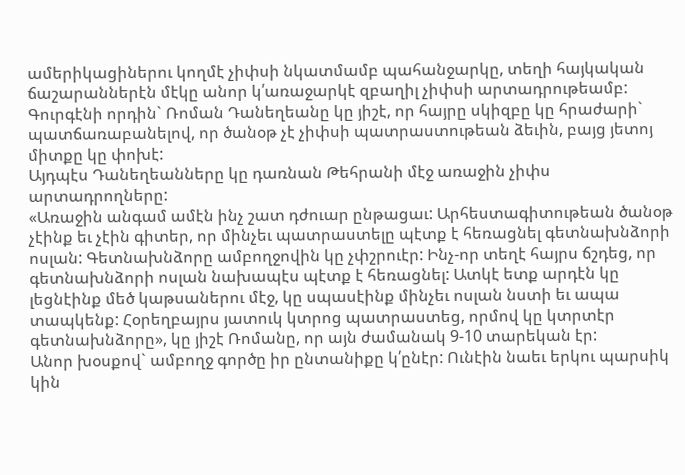ամերիկացիներու կողմէ չիփսի նկատմամբ պահանջարկը, տեղի հայկական ճաշարաններէն մէկը անոր կ՛առաջարկէ զբաղիլ չիփսի արտադրութեամբ:
Գուրգէնի որդին` Ռոման Դանեղեանը կը յիշէ, որ հայրը սկիզբը կը հրաժարի` պատճառաբանելով, որ ծանօթ չէ չիփսի պատրաստութեան ձեւին, բայց յետոյ միտքը կը փոխէ:
Այդպէս Դանեղեանները կը դառնան Թեհրանի մէջ առաջին չիփս արտադրողները:
«Առաջին անգամ ամէն ինչ շատ դժուար ընթացաւ: Արհեստագիտութեան ծանօթ չէինք եւ չէին գիտեր, որ մինչեւ պատրաստելը պէտք է հեռացնել գետնախնձորի ոսլան: Գետնախնձորը ամբողջովին կը չփշրուէր: Ինչ-որ տեղէ հայրս ճշդեց, որ գետնախնձորի ոսլան նախապէս պէտք է հեռացնել: Ատկէ ետք արդէն կը լեցնէինք մեծ կաթսաներու մէջ, կը սպասէինք մինչեւ ոսլան նստի եւ ապա տապկենք: Հօրեղբայրս յատուկ կտրոց պատրաստեց, որմով կը կտրտէր գետնախնձորը», կը յիշէ Ռոմանը, որ այն ժամանակ 9-10 տարեկան էր:
Անոր խօսքով` ամբողջ գործը իր ընտանիքը կ՛ընէր: Ունէին նաեւ երկու պարսիկ կին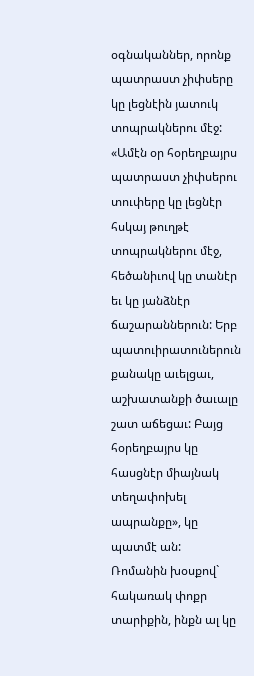օգնականներ, որոնք պատրաստ չիփսերը կը լեցնէին յատուկ տոպրակներու մէջ:
«Ամէն օր հօրեղբայրս պատրաստ չիփսերու տուփերը կը լեցնէր հսկայ թուղթէ տոպրակներու մէջ, հեծանիւով կը տանէր եւ կը յանձնէր ճաշարաններուն: Երբ պատուիրատուներուն քանակը աւելցաւ, աշխատանքի ծաւալը շատ աճեցաւ: Բայց հօրեղբայրս կը հասցնէր միայնակ տեղափոխել ապրանքը», կը պատմէ ան:
Ռոմանին խօսքով` հակառակ փոքր տարիքին, ինքն ալ կը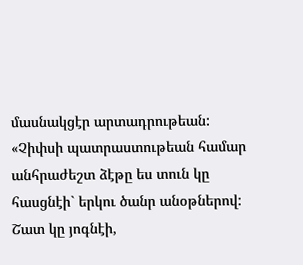մասնակցէր արտադրութեան:
«Չիփսի պատրաստութեան համար անհրաժեշտ ձէթը ես տուն կը հասցնէի` երկու ծանր անօթներով: Շատ կը յոգնէի,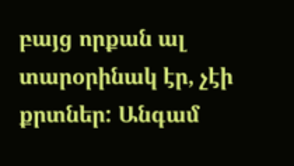բայց որքան ալ տարօրինակ էր, չէի քրտներ: Անգամ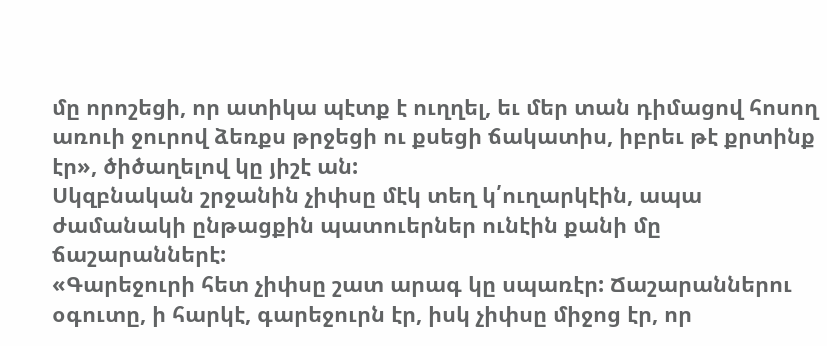մը որոշեցի, որ ատիկա պէտք է ուղղել, եւ մեր տան դիմացով հոսող առուի ջուրով ձեռքս թրջեցի ու քսեցի ճակատիս, իբրեւ թէ քրտինք էր», ծիծաղելով կը յիշէ ան:
Սկզբնական շրջանին չիփսը մէկ տեղ կ՛ուղարկէին, ապա ժամանակի ընթացքին պատուերներ ունէին քանի մը ճաշարաններէ:
«Գարեջուրի հետ չիփսը շատ արագ կը սպառէր: Ճաշարաններու օգուտը, ի հարկէ, գարեջուրն էր, իսկ չիփսը միջոց էր, որ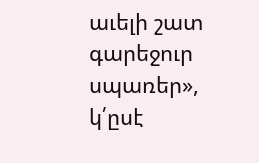աւելի շատ գարեջուր սպառեր», կ՛ըսէ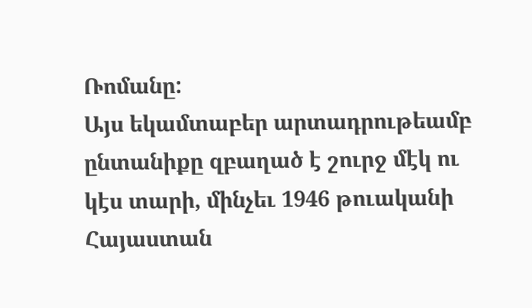Ռոմանը:
Այս եկամտաբեր արտադրութեամբ ընտանիքը զբաղած է շուրջ մէկ ու կէս տարի, մինչեւ 1946 թուականի Հայաստան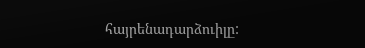հայրենադարձուիլը: